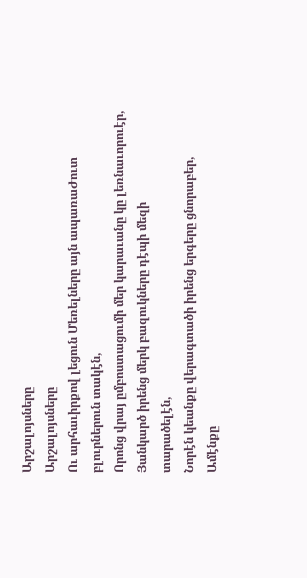Արշալոյսները
Արշալոյսները
Ու արհաւիրքով լեցուն Մեռելները այն ապառաԺուտ
բլուրներուն տակէն,
Որոնց վրայ ըմբոստացումի մեր կարաւանը կը լեռնաւորուէր,
Յանկարծ իրենց մերկ բազուկները դէպի մեզի
տարածելէն,
Նորէն կեանքը վերագտածի իրենց երգերը ցնորաբեր,
Ամէնքը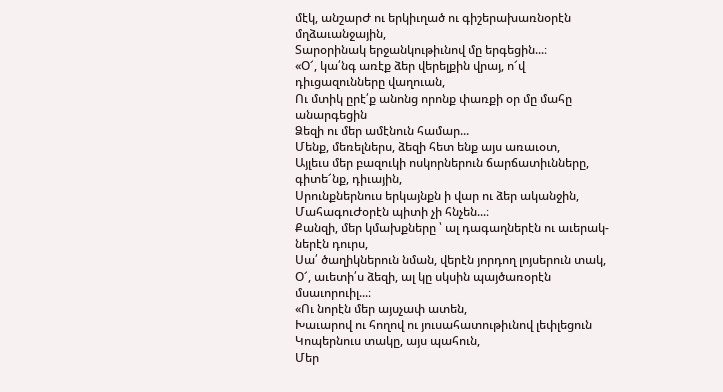մէկ, անշարԺ ու երկիւղած ու գիշերախառնօրէն
մղձաւանջային,
Տարօրինակ երջանկութիւնով մը երգեցին...։
«Օ՜, կա՛նգ առէք ձեր վերելքին վրայ, ո՜վ
դիւցազունները վաղուան,
Ու մտիկ ըրէ՛ք անոնց որոնք փառքի օր մը մահը
անարգեցին
Ձեզի ու մեր ամէնուն համար...
Մենք, մեռելներս, ձեզի հետ ենք այս առաւօտ,
Այլեւս մեր բազուկի ոսկորներուն ճարճատիւնները,
գիտե՜նք, դիւային,
Սրունքներնուս երկայնքն ի վար ու ձեր ականջին,
ՄահագուԺօրէն պիտի չի հնչեն...։
Քանզի, մեր կմախքները ՝ ալ դագաղներէն ու աւերակ-
ներէն դուրս,
Սա՛ ծաղիկներուն նման, վերէն յորդող լոյսերուն տակ,
Օ՜, աւետի՛ս ձեզի, ալ կը սկսին պայծառօրէն
մսաւորուիլ...։
«Ու նորէն մեր այսչափ ատեն,
Խաւարով ու հողով ու յուսահատութիւնով լեփլեցուն
Կոպերնուս տակը, այս պահուն,
Մեր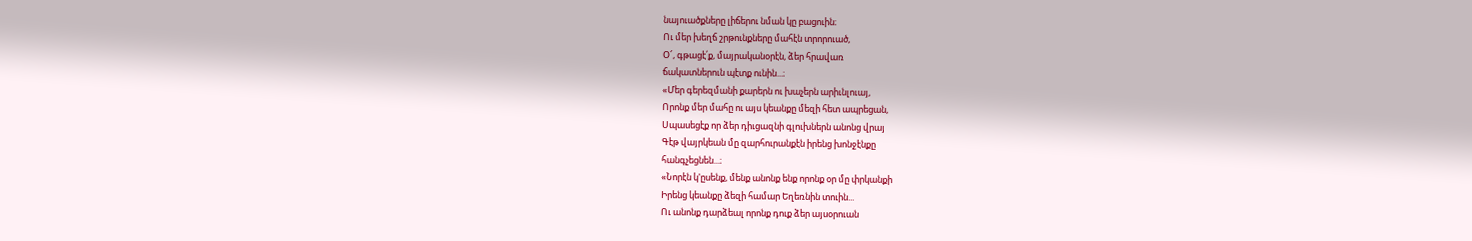նայուածքները լիճերու նման կը բացուին։
Ու մեր խեղճ շրթունքները մահէն տրորուած,
Օ՜, գթացէ՛ք, մայրականօրէն, ձեր հրավառ
ճակատներուն պէտք ունին...։
«Մեր գերեզմանի քարերն ու խաչերն արիւնլուայ,
Որոնք մեր մահը ու այս կեանքը մեզի հետ ապրեցան,
Սպասեցէք որ ձեր դիւցազնի գլուխներն անոնց վրայ
Գէթ վայրկեան մը զարհուրանքէն իրենց խոնջէնքը
հանգչեցնեն...։
«Նորէն կ'ըսենք, մենք անոնք ենք որոնք օր մը փրկանքի
Իրենց կեանքը ձեզի համար Եղեռնին տուին...
Ու անոնք դարձեալ որոնք դուք ձեր այսօրուան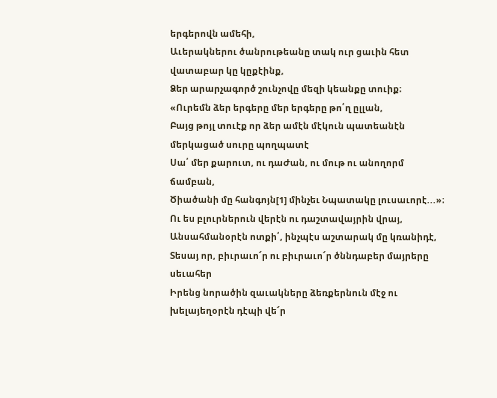երգերովն ամեհի,
Աւերակներու ծանրութեանը տակ ուր ցաւին հետ
վատաբար կը կըքէինք,
Ձեր արարչագործ շունչովը մեզի կեանքը տուիք։
«Ուրեմն ձեր երգերը մեր երգերը թո՛ղ ըլլան,
Բայց թոյլ տուէք որ ձեր ամէն մէկուն պատեանէն
մերկացած սուրը պողպատէ
Սա՛ մեր քարուտ, ու դաԺան, ու մութ ու անողորմ
ճամբան,
Ծիածանի մը հանգոյն[1] մինչեւ Նպատակը լուսաւորէ...»։
Ու ես բլուրներուն վերէն ու դաշտավայրին վրայ,
Անսահմանօրէն ոտքի՛, ինչպէս աշտարակ մը կռանիդէ,
Տեսայ որ, բիւրաւո՜ր ու բիւրաւո՜ր ծննդաբեր մայրերը
սեւահեր
Իրենց նորածին զաւակները ձեռքերնուն մէջ ու
խելայեղօրէն դէպի վե՜ր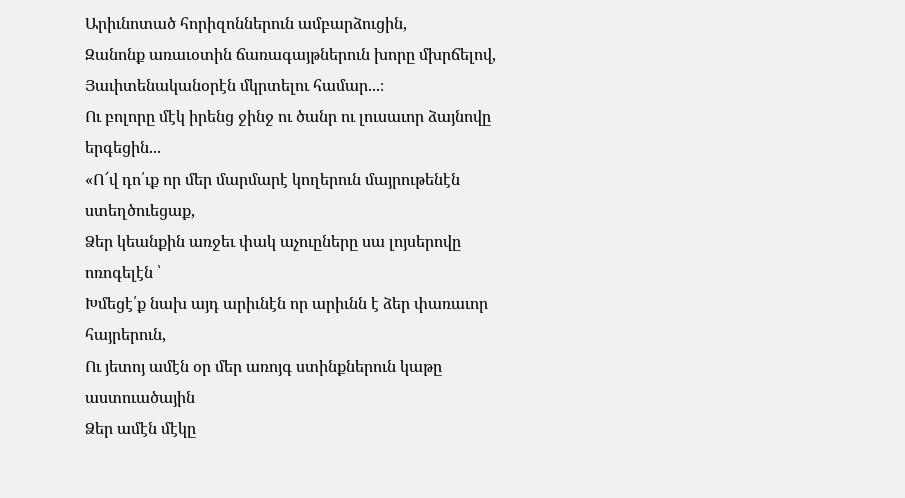Արիւնոտած հորիզոններուն ամբարձուցին,
Զանոնք առաւօտին ճառագայթներուն խորը մխրճելով,
Յաւիտենականօրէն մկրտելու համար...։
Ու բոլորը մէկ իրենց ջինջ ու ծանր ու լուսաւոր ձայնովը
երգեցին...
«Ո՜վ դո՛ւք որ մեր մարմարէ կողերուն մայրութենէն
ստեղծուեցաք,
Ձեր կեանքին առջեւ փակ աչուըները սա լոյսերովը
ոռոգելէն ՝
Խմեցէ՛ք նախ այդ արիւնէն որ արիւնն է ձեր փառաւոր
հայրերուն,
Ու յետոյ ամէն օր մեր առոյգ ստինքներուն կաթը
աստուածային
Ձեր ամէն մէկը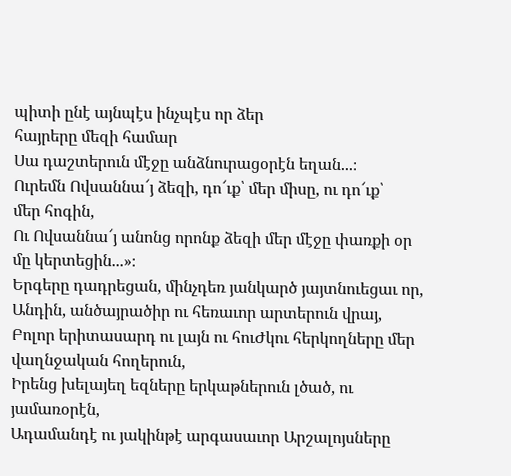պիտի ընէ այնպէս ինչպէս որ ձեր
հայրերը մեզի համար
Սա դաշտերուն մէջը անձնուրացօրէն եղան...։
Ուրեմն Ովսաննա՜յ ձեզի, դո՜ւք՝ մեր միսը, ու դո՜ւք՝
մեր հոգին,
Ու Ովսաննա՜յ անոնց որոնք ձեզի մեր մէջը փառքի օր
մը կերտեցին...»։
Երգերը դադրեցան, մինչդեռ յանկարծ յայտնուեցաւ որ,
Անդին, անծայրածիր ու հեռաւոր արտերուն վրայ,
Բոլոր երիտասարդ ու լայն ու հուԺկու հերկողները մեր
վաղնջական հողերուն,
Իրենց խելայեղ եզները երկաթներուն լծած, ու
յամառօրէն,
Ադամանդէ ու յակինթէ արգասաւոր Արշալոյսները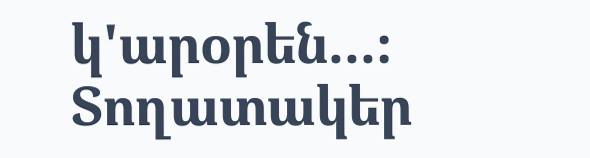կ'արօրեն...։
Տողատակեր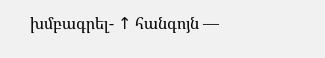խմբագրել- ↑ հանգոյն ―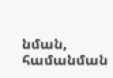նման, համանման